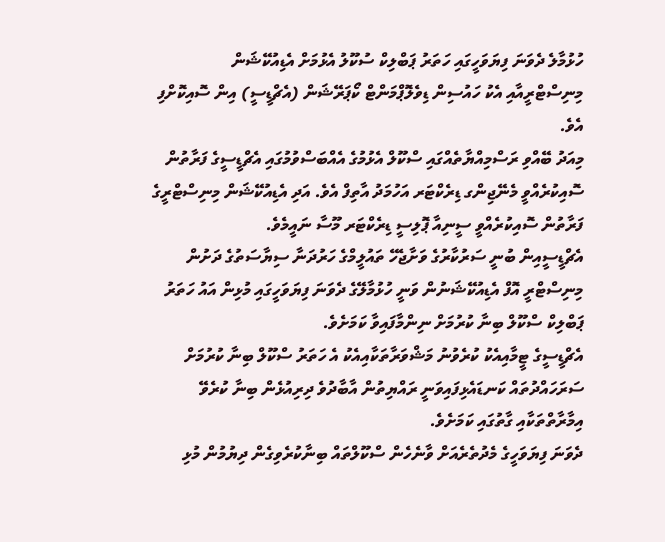ހުޅުމާލެ ދެވަނަ ފިޔަވަހީގައި ހަތަރު ޕަބްލިކް ސުކޫލު އެޅުމަށް އެޑިއުކޭޝަން މިނިސްޓްރީއާއި އެކު ހައުސިން ޑިވެލޮޕްމަންޓް ކޯޕަރޭޝަން (އެޗްޑީސީ) އިން ސޮއިކޮށްފި އެވެ.
މިއަދު ބޭއްވި ރަސްމިއްޔާތެއްގައި ސްކޫލް އެޅުމުގެ އެއްބަސްވުމުގައި އެޗްޑީސީގެ ފަރާތުން ސޮއިކުރެއްވީ މެނޭޖިންގ ޑިރެކްޓަރ އަހުމަދު އާތިފް އެވެ. އަދި އެޑިއުކޭޝަން މިނިސްޓްރީގެ ފަރާތުން ސޮއިކުރެއްވީ ސީނިއާ ޕޮލިސީ ޑިރެކްޓަރ މޫސާ ނައީމެވެ.
އެޗްޑީސީއިން ބުނީ ސަރުކާރުގެ ވަށާޖެހޭ ތައުލީމްގެ ހަރުދަނާ ސިޔާސަތުގެ ދަށުން މިނިސްޓްރީ އޮފް އެޑިއުކޭޝަނުން ވަނީ ހުޅުމާލޭގެ ދެވަނަ ފިޔަވަހީގައި މުޅިން އައު ހަތަރު ޕަބްލިކް ސްކޫލް ބިނާ ކުރުމަށް ނިންމާފައިވާ ކަމަށެވެ.
އެޗްޑީސީގެ ޓީމާއިއެކު ކުރެވުނު މަޝްވަރާތަކާއިއެކު އެ ހަތަރު ސްކޫލް ބިނާ ކުރުމަށް ސަރަހައްދުތައް ކަނޑައެޅިފައިވަނީ ރައްޔިތުން އާބާދުވެ ދިރިއުޅެން ބިނާ ކުރެވޭ އިމާރާތްތަކާއި ގާތުގައި ކަމަށެވެ.
ދެވަނަ ފިޔަވަހީގެ މެދުތެރެއަށް ވާނެހެން ސްކޫލްތައް ބިނާކުރެވިގެން ދިޔުމުން މުޅި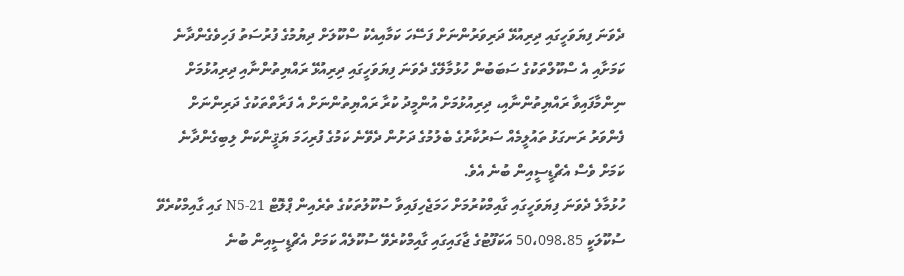ދެވަނަ ފިޔަވަހީގައި ދިރިއުޅޭ ދަރިވަރުންނަށް ފަސޭހަ ކަމާއިއެކު ސްކޫލަށް ދިޔުމުގެ ފުރުސަތު ފަހިވެގެންދާނެ ކަމަށާއި އެ ސްކޫލްތަކުގެ ސަބަބުން ހުޅުމާލޭގެ ދެވަނަ ފިޔަވަހީގައި ދިރިއުޅޭ ރައްޔިތުންނާއި ދިރިއުޅުމަށް ނިންމާފައިވާ ރައްޔިތުންނާއި، ދިރިއުޅުމަށް އުންމީދު ކުރާ ރައްޔިތުންނަށް އެ ފަރާތްތަކުގެ ދަރިންނަށް ފެންވަރު ރަނގަޅު ތައުލީމެއް ސަރުކާރުގެ ބެލުމުގެ ދަށުން ދެވޭނެ ކަމުގެ ފުރިހަމަ ޔަޤީންކަން ލިބިގެންދާނެ ކަމަށް ވެސް އެޗްޑީސީއިން ބުނެ އެވެ.
ހުޅުމާލެ ދެވަނަ ފިޔަވަހީގައި ގާއިމްކުރުމަށް ހަމަޖެހިފައިވާ ސުކޫލުތަކުގެ ތެރެއިން ޕްލޮޓް N5-21 ގައި ގާއިމްކުރެވޭ ސުކޫލަކީ 50،098.85 އަކަފޫޓުގެ ޖާގައިގައި ގާއިމްކުރެވޭ ސުކޫލެއް ކަމަށް އެޗްޑީސީއިން ބުނެ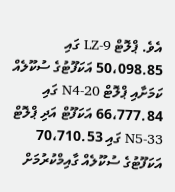އެވެ. ޕްލޮޓް LZ-9 ގައި 50،098.85 އަކަފޫޓުގެ ސުކޫލެއް ކަމަށާއި ޕްލޮޓް N4-20 ގައި 66،777.84 އަކަފޫޓް އަދި ޕްލޮޓް N5-33 ގައި 70،710.53 އަކަފޫޓުގެ ސުކޫލެއް ގާއިމްކުރުމަށް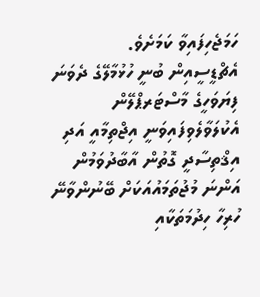ހަމަޖެހިފައިވާ ކަމަށެވެ.
އެޗްޑީސީއިން ބުނީ ހުޅުމާލޭގެ ދެވަނަ ފިޔަވަހީގެ މާސްޓަރޕްލޭން އެކުލަވާލެވިފައިވަނީ އިޖްތިމާއީ އަދި އިޤްތިސާދީ ގޮތުން އާބާދުވަމުން އަންނަ މުޖުތަމައުއަކަށް ބޭނުންވާނޭ ހުރިހާ ހިދުމަތަކާއި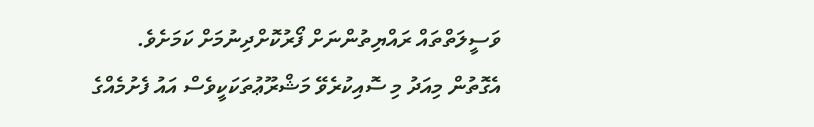ވަސީލަތްތައް ރައްޔިތުންނަށް ފޯރުކޮށްދިނުމަށް ކަމަށެވެ.
އެގޮތުން މިއަދު މި ސޮއިކުރެވޭ މަޝްރޫޢުތަކަކީވެސް އައު ފެށުމެއްގެ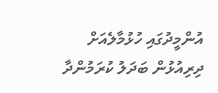އުންމީދުގައި ހުޅުމާލެއަށް ދިރިއުޅުން ބަދަލު ކުރަމުންދާ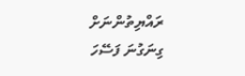ރައްޔިތުންނަށް ގިނަގުނަ ފަސޭހަ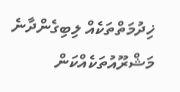ޚިދުމަތްތަކެއް ލިބިގެންދާނެ މަޝްރޫއުތަކެއްކަން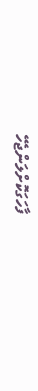ފާހަގަކޮށްލަންޖެހޭ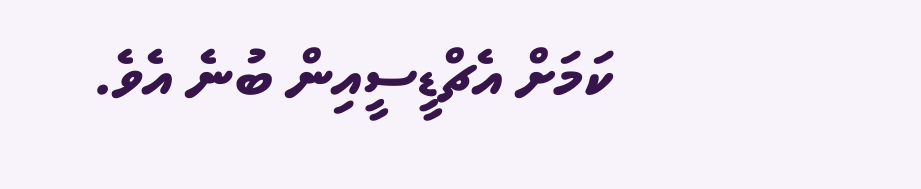ކަމަށް އެޗްޑީސީއިން ބުނެ އެވެ.